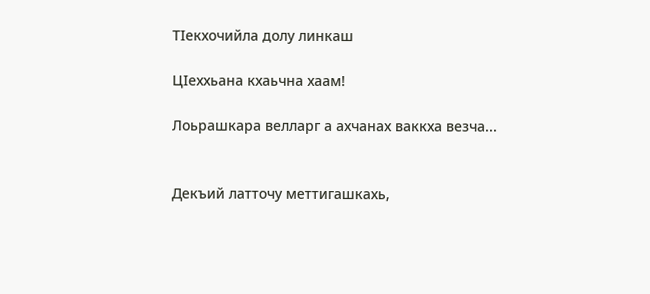ТIекхочийла долу линкаш

ЦIеххьана кхаьчна хаам!

Лоьрашкара велларг а ахчанах ваккха везча...


Декъий латточу меттигашкахь,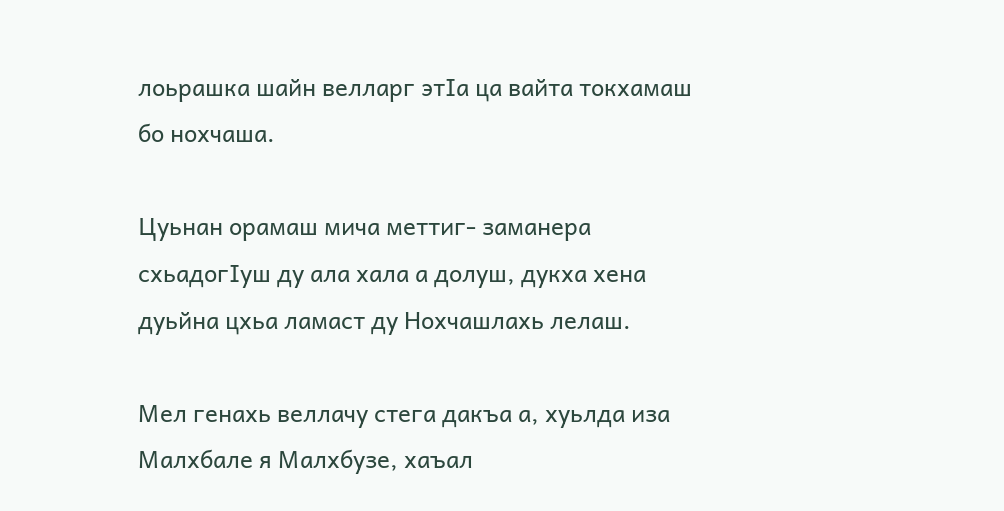лоьрашка шайн велларг этIа ца вайта токхамаш бо нохчаша.

Цуьнан орамаш мича меттиг- заманера схьадогIуш ду ала хала а долуш, дукха хена дуьйна цхьа ламаст ду Нохчашлахь лелаш.

Мел генахь веллачу стега дакъа а, хуьлда иза Малхбале я Малхбузе, хаъал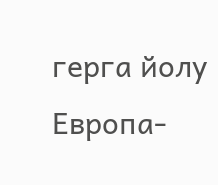герга йолу Европа-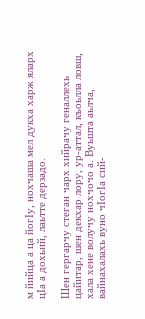м йийца а ца йогIу, нохчаша мел дукха харж яларх цIа а дохьий, лаьтте дерзадо.

Шен гергарчу стеган чарх хийрачу геналлехь цайитар, шен декхар лору, ур-аттал, къоьлла ловш, хала хене волучу нохчочо а. Вуьшта аьлча, вайнахалахь вуно чIогIа сий-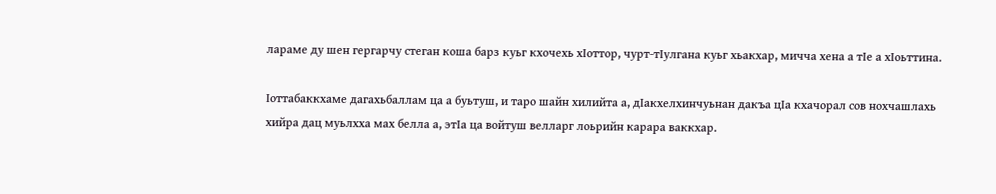лараме ду шен гергарчу стеган коша барз куьг кхочехь хIоттор, чурт-тIулгана куьг хьакхар, мичча хена а тIе а хIоьттина.

Iоттабаккхаме дагахьбаллам ца а буьтуш, и таро шайн хилийта а, дIакхелхинчуьнан дакъа цIа кхачорал сов нохчашлахь хийра дац муьлхха мах белла а, этIа ца войтуш велларг лоьрийн карара ваккхар.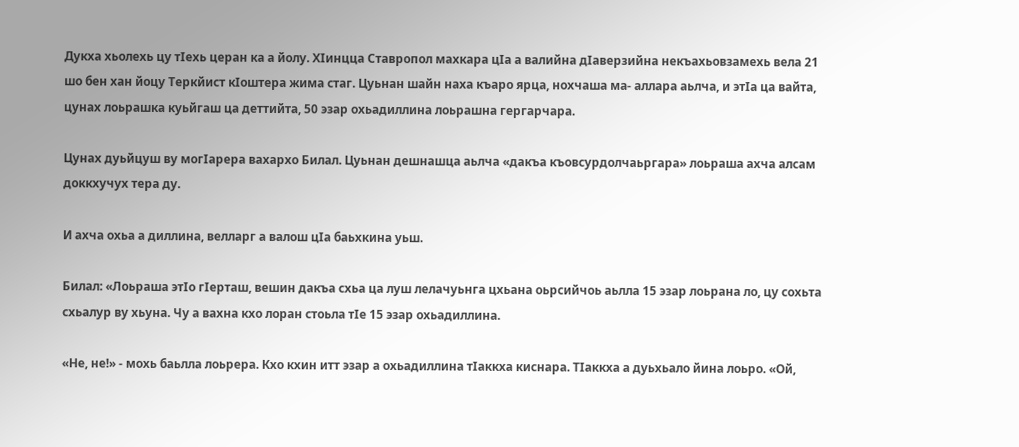Дукха хьолехь цу тIехь церан ка а йолу. ХIинцца Ставропол махкара цIа а валийна дIаверзийна некъахьовзамехь вела 21 шо бен хан йоцу Теркйист кIоштера жима стаг. Цуьнан шайн наха къаро ярца, нохчаша ма- аллара аьлча, и этIа ца вайта, цунах лоьрашка куьйгаш ца деттийта, 50 эзар охьадиллина лоьрашна гергарчара.

Цунах дуьйцуш ву могIарера вахархо Билал. Цуьнан дешнашца аьлча «дакъа къовсурдолчаьргара» лоьраша ахча алсам доккхучух тера ду.

И ахча охьа а диллина, велларг а валош цIа баьхкина уьш.

Билал: «Лоьраша этIо гIерташ, вешин дакъа схьа ца луш лелачуьнга цхьана оьрсийчоь аьлла 15 эзар лоьрана ло, цу сохьта схьалур ву хьуна. Чу а вахна кхо лоран стоьла тIе 15 эзар охьадиллина.

«Не, не!» - мохь баьлла лоьрера. Кхо кхин итт эзар а охьадиллина тIаккха киснара. ТIаккха а дуьхьало йина лоьро. «Ой,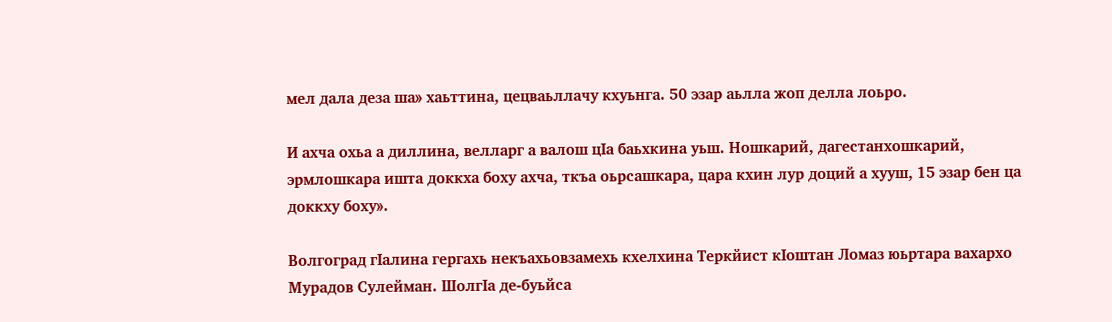мел дала деза ша» хаьттина, цецваьллачу кхуьнга. 50 эзар аьлла жоп делла лоьро.

И ахча охьа а диллина, велларг а валош цIа баьхкина уьш. Ношкарий, дагестанхошкарий, эрмлошкара ишта доккха боху ахча, ткъа оьрсашкара, цара кхин лур доций а хууш, 15 эзар бен ца доккху боху».

Волгоград гIалина гергахь некъахьовзамехь кхелхина Теркйист кIоштан Ломаз юьртара вахархо Мурадов Сулейман. ШолгIа де-буьйса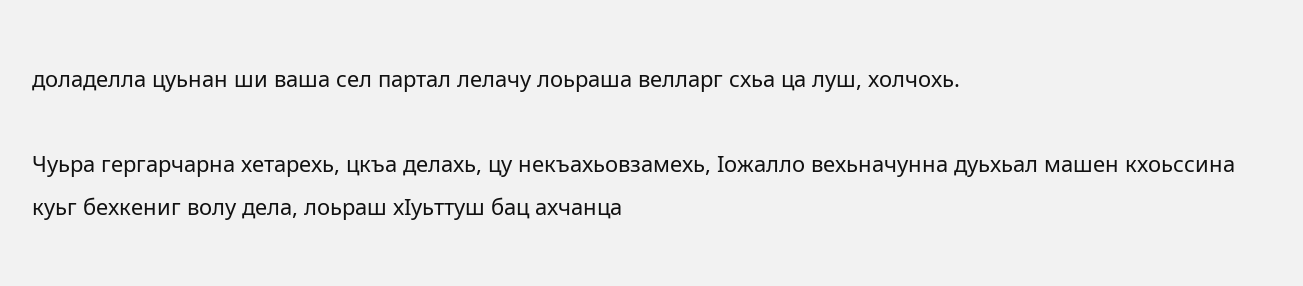доладелла цуьнан ши ваша сел партал лелачу лоьраша велларг схьа ца луш, холчохь.

Чуьра гергарчарна хетарехь, цкъа делахь, цу некъахьовзамехь, Iожалло вехьначунна дуьхьал машен кхоьссина куьг бехкениг волу дела, лоьраш хIуьттуш бац ахчанца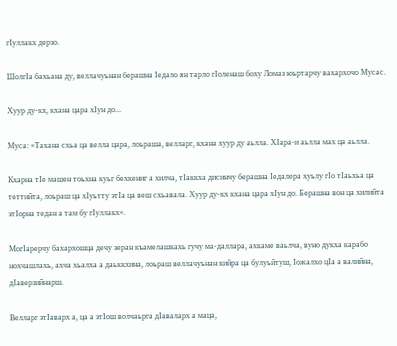гIуллакх дерзо.

ШолгIа бахьана ду, веллачуьнан берашна Iедало ян тарло гIоленаш боху Ломаз юьртарчу вахархочо Мусас.

Хуур ду-кх, кхана цара хIун до...

Муса: «Тахана схьа ца велла цара, лоьраша, велларг, кхана хуур ду аьлла. ХIара-и аьлла мах ца аьлла.

Кхарна тIе машен тоьхна куьг бехкениг а хилча, тIаккха дисинчу берашна Iедалера хуьлу гIо тIаьхьа ца теттийта, лоьраш ца хIуьтту этIа ца веш схьавала. Хуур ду-кх кхана цара хIун до. Берашна вон ца хилийта этIорна тедан а там бу гIуллакх».

МогIарерчу бахархошца дечу зеран къамелашкахь гучу ма-даллара, ахкаме ваьлча, вуно дукха карабо нохчашлахь, ахча хьалха а даьккхина, лоьраш веллачуьнан кийра ца булуьйтуш, Iожалхо цIа а валийна, дIаверзийнарш.

Велларг этIаварх а, ца а этIош волчаьрга дIаваларх а маца,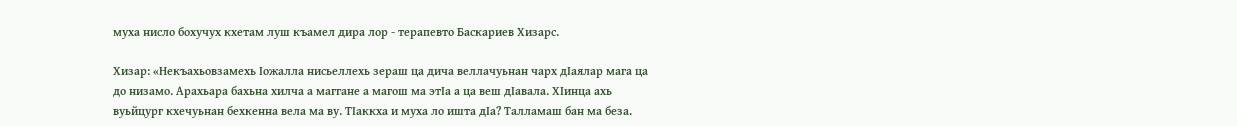муха нисло бохучух кхетам луш къамел дира лор - терапевто Баскариев Хизарс.

Хизар: «Некъахьовзамехь Iожалла нисьеллехь зераш ца дича веллачуьнан чарх дIаялар мага ца до низамо. Арахьара бахьна хилча а маггане а магош ма этIа а ца веш дIавала. ХIинца ахь вуьйцург кхечуьнан бехкенна вела ма ву. ТIаккха и муха ло ишта дIа? Талламаш бан ма беза.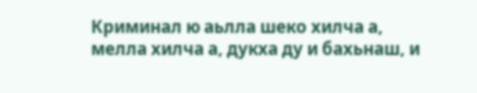Криминал ю аьлла шеко хилча а, мелла хилча а, дукха ду и бахьнаш, и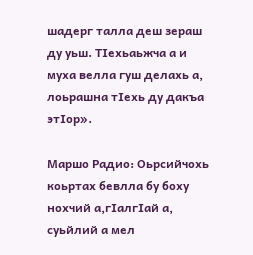шадерг талла деш зераш ду уьш. ТIехьаьжча а и муха велла гуш делахь а, лоьрашна тIехь ду дакъа этIор».

Маршо Радио: Оьрсийчохь коьртах бевлла бу боху нохчий а,гIалгIай а, суьйлий а мел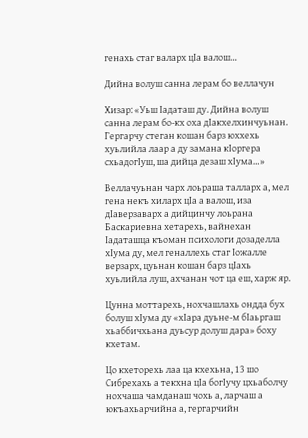генахь стаг валарх цIа валош…

Дийна волуш санна лерам бо веллачун

Хизар: «Уьш Iадаташ ду. Дийна волуш санна лерам бо-кх оха дIакхелхинчуьнан. Гергарчу стеган кошан барз юххехь хуьлийла лаар а ду замана кIоргера схьадогIуш, ша дийца дезаш хIума…»

Веллачуьнан чарх лоьраша талларх а, мел гена некъ хиларх цIа а валош, иза дIаверзаварх а дийцинчу лоьрана Баскариевна хетарехь, вайнехан Iадаташца къоман психологи дозаделла хIума ду, мел геналлехь стаг Iожалле верзарх, цуьнан кошан барз цIахь хуьлийла луш, ахчанан чот ца еш, харж яр.

Цунна моттарехь, нохчашлахь ондда бух болуш хIума ду «хIара дуьне-м бIаьргаш хьаббичхьана дуьсур долуш дара» боху кхетам.

Цо кхеторехь лаа ца кхехьна, 13 шо Сибрехахь а текхна цIа богIучу цхьаболчу нохчаша чамданаш чохь а, ларчаш а юкъахьарчийна а, гергарчийн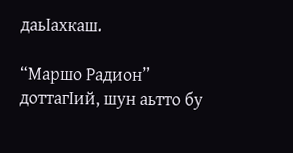даьIахкаш.

“Маршо Радион” доттагIий, шун аьтто бу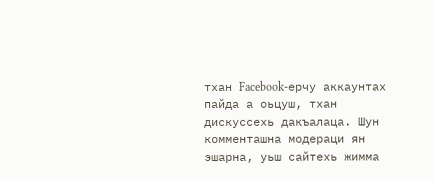тхан Facebook-ерчу аккаунтах пайда а оьцуш, тхан дискуссехь дакъалаца. Шун комменташна модераци ян эшарна, уьш сайтехь жимма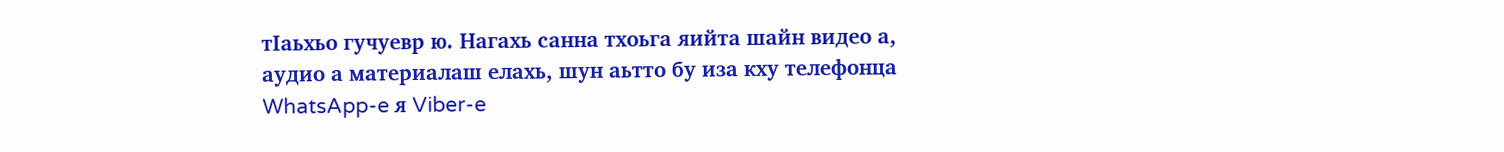тIаьхьо гучуевр ю. Нагахь санна тхоьга яийта шайн видео а, аудио а материалаш елахь, шун аьтто бу иза кху телефонца WhatsApp-e я Viber-e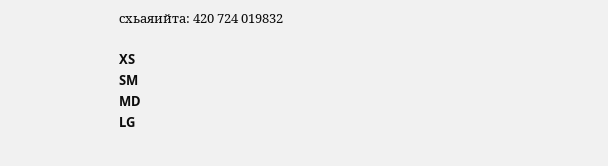схьаяийта: 420 724 019832

XS
SM
MD
LG